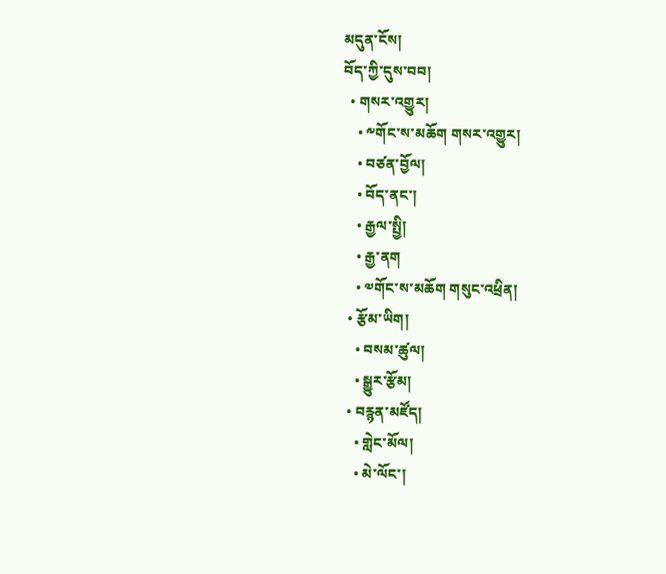མདུན་ངོས།
བོད་ཀྱི་དུས་བབ།
  • གསར་འགྱུར།
    • ༸གོང་ས་མཆོག གསར་འགྱུར།
    • བཙན་བྱོལ།
    • བོད་ནང་།
    • རྒྱལ་སྤྱི།
    • རྒྱ་ནག
    • ༧གོང་ས་མཆོག གསུང་འཕྲིན།
  • རྩོམ་ཡིག།
    • བསམ་ཚུལ།
    • སྒྱུར་རྩོམ།
  • བརྙན་མཛོད།
    • གླེང་མོལ།
    • མེ་ལོང་།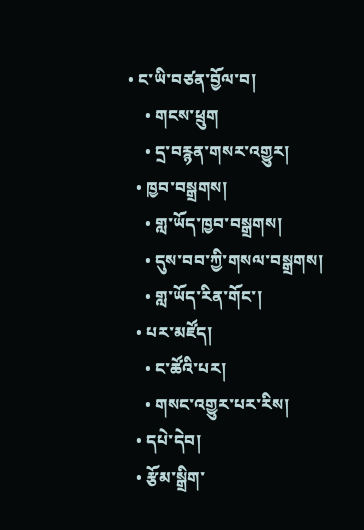• ང་ཡི་བཙན་བྱོལ་བ།
    • གངས་ཕྲུག
    • དྲ་བརྙན་གསར་འགྱུར།
  • ཁྱབ་བསྒྲགས།
    • གླ་ཡོད་ཁྱབ་བསྒྲགས།
    • དུས་བབ་ཀྱི་གསལ་བསྒྲགས།
    • གླ་ཡོད་རིན་གོང་།
  • པར་མཛོད།
    • ང་ཚོའི་པར།
    • གསང་འགྱུར་པར་རིས།
  • དཔེ་དེབ།
  • རྩོམ་སྒྲིག་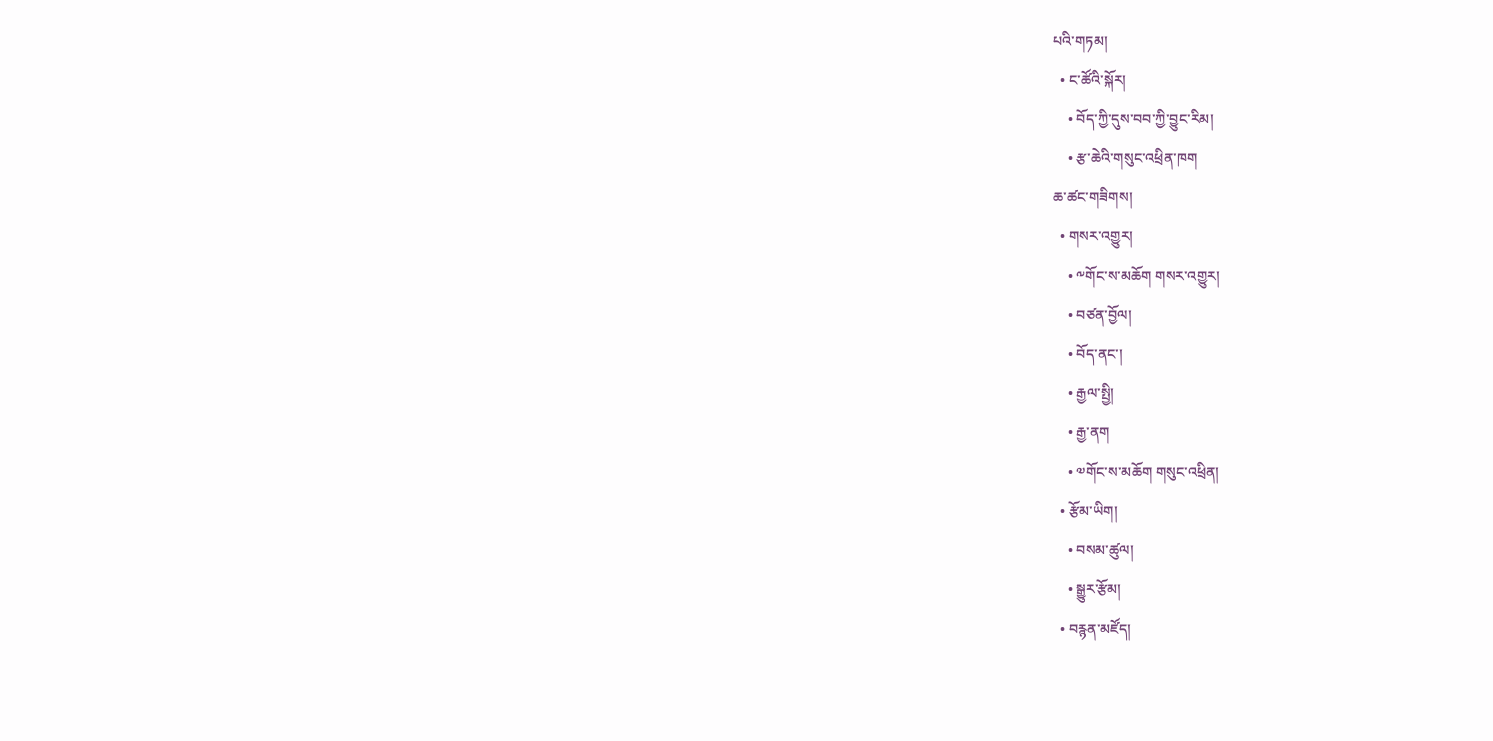པའི་གཏམ།
  • ང་ཚོའི་སྐོར།
    • བོད་ཀྱི་དུས་བབ་ཀྱི་བྱུང་རིམ།
    • རྩ་ཆེའི་གསུང་འཕྲིན་ཁག
ཆ་ཚང་གཟིགས།
  • གསར་འགྱུར།
    • ༸གོང་ས་མཆོག གསར་འགྱུར།
    • བཙན་བྱོལ།
    • བོད་ནང་།
    • རྒྱལ་སྤྱི།
    • རྒྱ་ནག
    • ༧གོང་ས་མཆོག གསུང་འཕྲིན།
  • རྩོམ་ཡིག།
    • བསམ་ཚུལ།
    • སྒྱུར་རྩོམ།
  • བརྙན་མཛོད།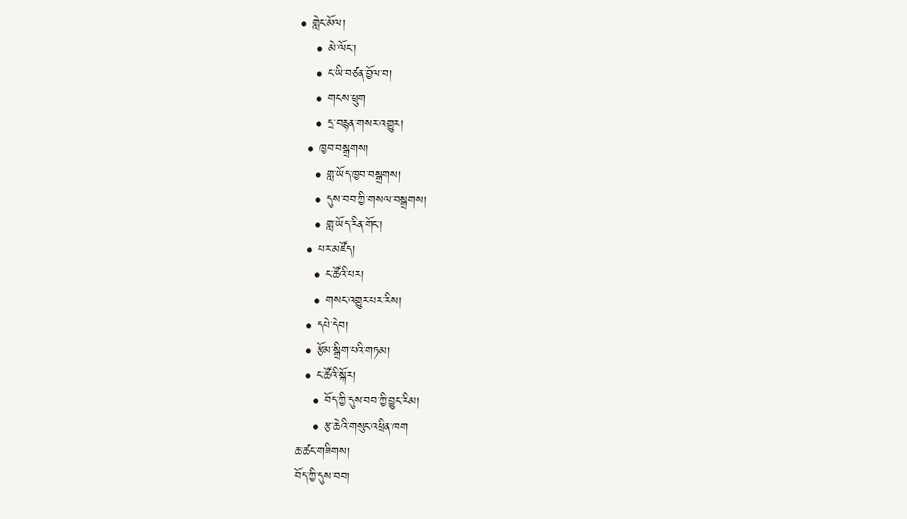• གླེང་མོལ།
    • མེ་ལོང་།
    • ང་ཡི་བཙན་བྱོལ་བ།
    • གངས་ཕྲུག
    • དྲ་བརྙན་གསར་འགྱུར།
  • ཁྱབ་བསྒྲགས།
    • གླ་ཡོད་ཁྱབ་བསྒྲགས།
    • དུས་བབ་ཀྱི་གསལ་བསྒྲགས།
    • གླ་ཡོད་རིན་གོང་།
  • པར་མཛོད།
    • ང་ཚོའི་པར།
    • གསང་འགྱུར་པར་རིས།
  • དཔེ་དེབ།
  • རྩོམ་སྒྲིག་པའི་གཏམ།
  • ང་ཚོའི་སྐོར།
    • བོད་ཀྱི་དུས་བབ་ཀྱི་བྱུང་རིམ།
    • རྩ་ཆེའི་གསུང་འཕྲིན་ཁག
ཆ་ཚང་གཟིགས།
བོད་ཀྱི་དུས་བབ།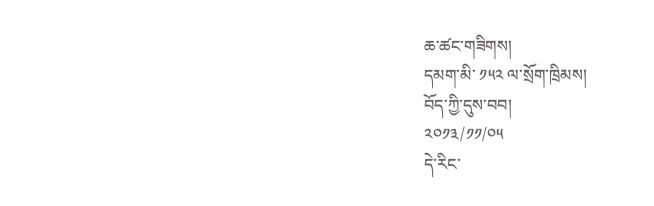ཆ་ཚང་གཟིགས།
དམག་མི་ ༡༥༢ ལ་སྲོག་ཁྲིམས།
བོད་ཀྱི་དུས་བབ།
༢༠༡༣/༡༡/༠༥
དེ་རིང་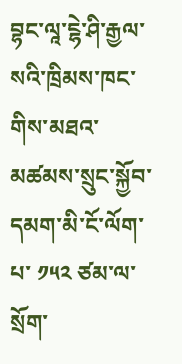བྷང་ལཱ་ངྷེ་ཤི་རྒྱལ་སའི་ཁྲིམས་ཁང་གིས་མཐའ་མཚམས་སྲུང་སྐྱོབ་དམག་མི་ངོ་ལོག་པ་ ༡༥༢ ཙམ་ལ་སྲོག་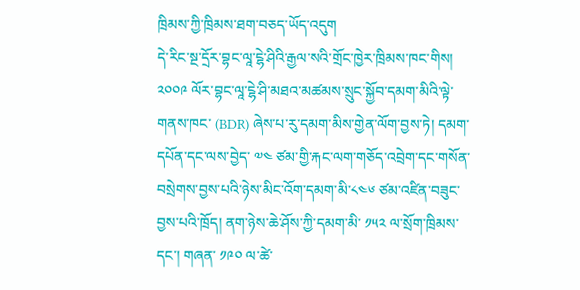ཁྲིམས་ཀྱི་ཁྲིམས་ཐག་བཅད་ཡོད་འདུག
དེ་རིང་སྔ་དྲོར་བྷང་ལཱ་ངྷེ་ཤིའི་རྒྱལ་སའི་གྲོང་ཁྱེར་ཁྲིམས་ཁང་གིས། ༢༠༠༩ ལོར་བྷང་ལཱ་ངྷེ་ཤི་མཐའ་མཚམས་སྲུང་སྐྱོབ་དམག་མིའི་ལྟེ་གནས་ཁང་ (BDR) ཞེས་པ་རུ་དམག་མིས་གྱེན་ལོག་བྱས་ཏེ། དམག་དཔོན་དང་ལས་བྱེད་ ༧༤ ཙམ་གྱི་རྐང་ལག་གཅོད་འབྲེག་དང་གསོན་བསྲེགས་བྱས་པའི་ཉེས་མིང་འོག་དམག་མི་༨༤༦ ཙམ་འཛིན་བཟུང་བྱས་པའི་ཁྲོད། ནག་ཉེས་ཆེ་ཤོས་ཀྱི་དམག་མི་ ༡༥༢ ལ་སྲོག་ཁྲིམས་དང་། གཞན་ ༡༩༠ ལ་ཚེ་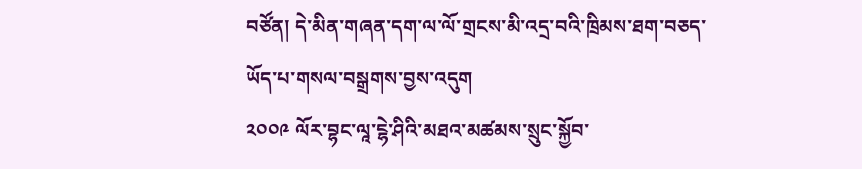བཙོན། དེ་མིན་གཞན་དག་ལ་ལོ་གྲངས་མི་འདྲ་བའི་ཁྲིམས་ཐག་བཅད་ཡོད་པ་གསལ་བསྒྲགས་བྱས་འདུག
༢༠༠༩ ལོར་བྷང་ལཱ་ངྷེ་ཤིའི་མཐའ་མཚམས་སྲུང་སྐྱོབ་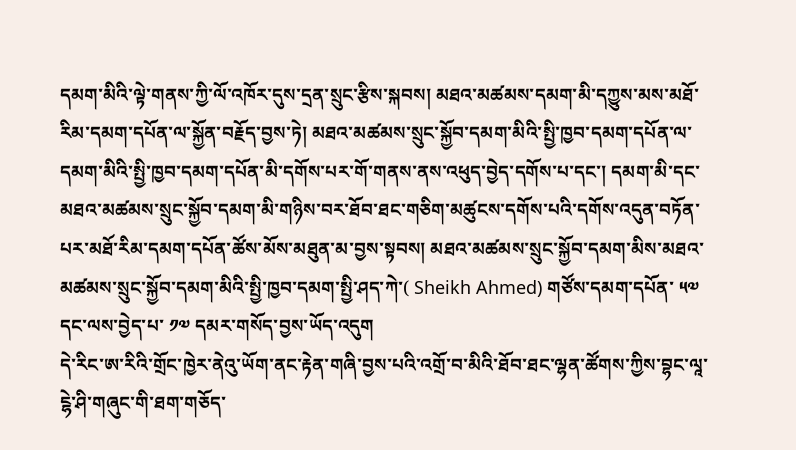དམག་མིའི་ལྟེ་གནས་ཀྱི་ལོ་འཁོར་དུས་དྲན་སྲུང་རྩིས་སྐབས། མཐའ་མཚམས་དམག་མི་དཀྱུས་མས་མཐོ་རིམ་དམག་དཔོན་ལ་སྐྱོན་བརྗོད་བྱས་ཏེ། མཐའ་མཚམས་སྲུང་སྐྱོབ་དམག་མིའི་སྤྱི་ཁྱབ་དམག་དཔོན་ལ་དམག་མིའི་སྤྱི་ཁྱབ་དམག་དཔོན་མི་དགོས་པར་གོ་གནས་ནས་འཕུད་བྱེད་དགོས་པ་དང་། དམག་མི་དང་མཐའ་མཚམས་སྲུང་སྐྱོབ་དམག་མི་གཉིས་བར་ཐོབ་ཐང་གཅིག་མཚུངས་དགོས་པའི་དགོས་འདུན་བཏོན་པར་མཐོ་རིམ་དམག་དཔོན་ཚོས་མོས་མཐུན་མ་བྱས་སྟབས། མཐའ་མཚམས་སྲུང་སྐྱོབ་དམག་མིས་མཐའ་མཚམས་སྲུང་སྐྱོབ་དམག་མིའི་སྤྱི་ཁྱབ་དམག་སྤྱི་ཤད་ཀེ་( Sheikh Ahmed) གཙོས་དམག་དཔོན་ ༥༧ དང་ལས་བྱེད་པ་ ༡༧ དམར་གསོད་བྱས་ཡོད་འདུག
དེ་རིང་ཨ་རིའི་གྲོང་ཁྱེར་ནེའུ་ཡོག་ནང་རྟེན་གཞི་བྱས་པའི་འགྲོ་བ་མིའི་ཐོབ་ཐང་ལྷན་ཚོགས་ཀྱིས་བྷང་ལཱ་ངྷེ་ཤི་གཞུང་གི་ཐག་གཅོད་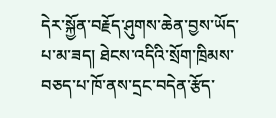དེར་སྐྱོན་བརྗོད་ཤུགས་ཆེན་བྱས་ཡོད་པ་མ་ཟད། ཐེངས་འདིའི་སྲོག་ཁྲིམས་བཅད་པ་ཁོ་ནས་དྲང་བདེན་རྩོད་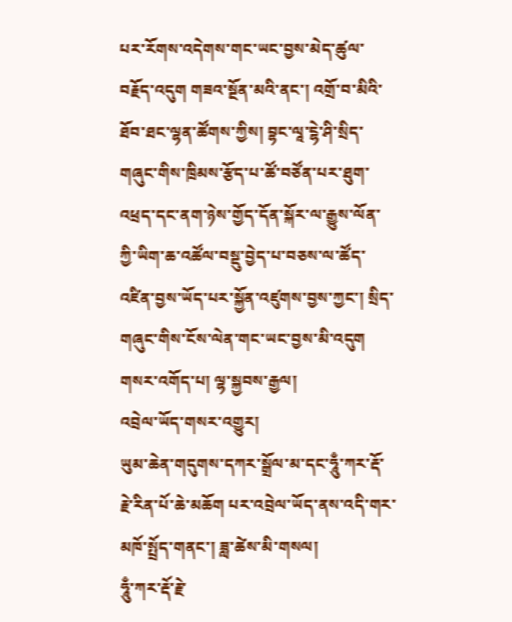པར་རོགས་འདེགས་གང་ཡང་བྱས་མེད་ཚུལ་བརྗོད་འདུག གཟའ་སྔོན་མའི་ནང་། འགྲོ་བ་མིའི་ཐོབ་ཐང་ལྷན་ཚོགས་ཀྱིས། བྷང་ལཱ་ངྷེ་ཤི་སྲིད་གཞུང་གིས་ཁྲིམས་རྩོད་པ་ཚོ་བཙོན་པར་ཐུག་འཕྲད་དང་ནག་ཉེས་གྱོད་དོན་སྐོར་ལ་རྒྱུས་ལོན་ཀྱི་ཡིག་ཆ་འཚོལ་བསྡུ་བྱེད་པ་བཅས་ལ་ཚོད་འཛིན་བྱས་ཡོད་པར་སྐྱོན་འཛུགས་བྱས་ཀྱང་། སྲིད་གཞུང་གིས་ངོས་ལེན་གང་ཡང་བྱས་མི་འདུག
གསར་འགོད་པ། ལྷ་སྐྱབས་རྒྱལ།
འབྲེལ་ཡོད་གསར་འགྱུར།
ཡུམ་ཆེན་གདུགས་དཀར་སྒྲོལ་མ་དང་ཧཱུྃ་ཀར་རྡོ་རྗེ་རིན་པོ་ཆེ་མཆོག པར་འབྲེལ་ཡོད་ནས་འདི་གར་མཁོ་སྤྲོད་གནང་། ཟླ་ཚེས་མི་གསལ།
ཧཱུྃ་ཀར་རྡོ་རྗེ་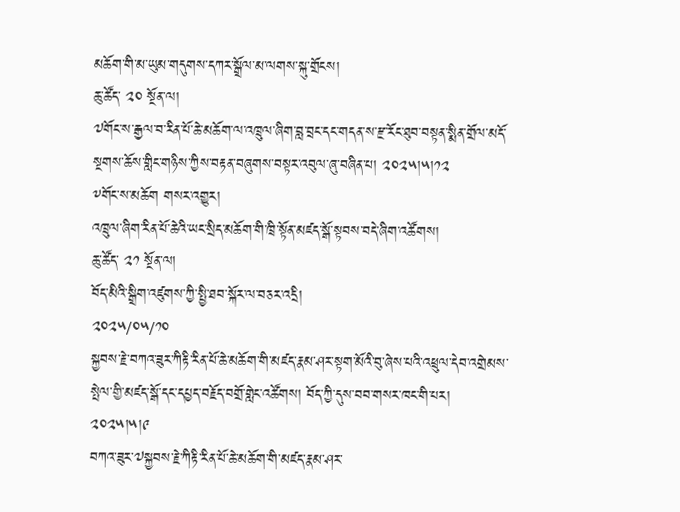མཆོག་གི་མ་ཡུམ་གདུགས་དཀར་སྒྲོལ་མ་ལགས་སྐུ་གྲོངས།
ཆུ་ཚོད་ ༢༠ སྔོན་ལ།
༧གོང་ས་རྒྱལ་བ་རིན་པོ་ཆེ་མཆོག་ལ་འཁྲུལ་ཞིག་བླ་བྲང་དང་གདན་ས་རྫ་རོང་ཐུབ་བསྟན་སྨིན་གྲོལ་མདོ་སྔགས་ཆོས་གླིང་གཉིས་ཀྱིས་བརྟན་བཞུགས་བསྟར་འབུལ་ཞུ་བཞིན་པ། ༢༠༢༥།༥།༡༢
༸གོང་ས་མཆོག གསར་འགྱུར།
འཁྲུལ་ཞིག་རིན་པོ་ཆེའི་ཡང་སྲིད་མཆོག་གི་ཁྲི་སྟོན་མཛད་སྒོ་སྟབས་བདེ་ཞིག་འཚོགས།
ཆུ་ཚོད་ ༢༡ སྔོན་ལ།
བོད་མིའི་སྒྲིག་འཛུགས་ཀྱི་སྤྱི་ཐབ་སྐོར་ལ་བཅར་འདྲི།
༢༠༢༥/༠༥/༡༠
སྐྱབས་རྗེ་བཀའ་ཟུར་ཀིརྟི་རིན་པོ་ཆེ་མཆོག་གི་མཛད་རྣམ་ཤར་སྟག་མོའི་བུ་ཞེས་པའི་འཕྲུལ་དེབ་འགྲེམས་སྤེལ་གྱི་མཛད་སྒོ་དང་དཔྱད་བརྗོད་བགྲོ་གླེང་འཚོགས། བོད་ཀྱི་དུས་བབ་གསར་ཁང་གི་པར། ༢༠༢༥།༥།༩
བཀའ་ཟུར་༧སྐྱབས་རྗེ་ཀིརྟི་རིན་པོ་ཆེ་མཆོག་གི་མཛད་རྣམ་ཤར་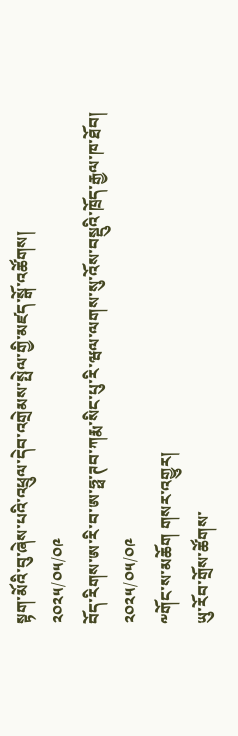སྟག་མོའི་བུ་ཞེས་པའི་འཕྲུལ་དེབ་འགྲེམས་སྤེལ་གྱི་མཛད་སྒོ་འཚོགས།
༢༠༢༥/༠༥/༠༩
བོད་རིགས་ཨ་རི་བ་ཨ་ཧྥ་ཊབ་ཀརྨ་སིང་པུ་རི་ཝལ་ལགས་སུ་འོས་བསྡུའི་ཁྲོད་རྒྱལ་ཁ་ཐོབ།
༢༠༢༥/༠༥/༠༩
༸གོང་ས་མཆོག གསར་འགྱུར།
ཡུ་རོབ་གྲོས་ཚོགས་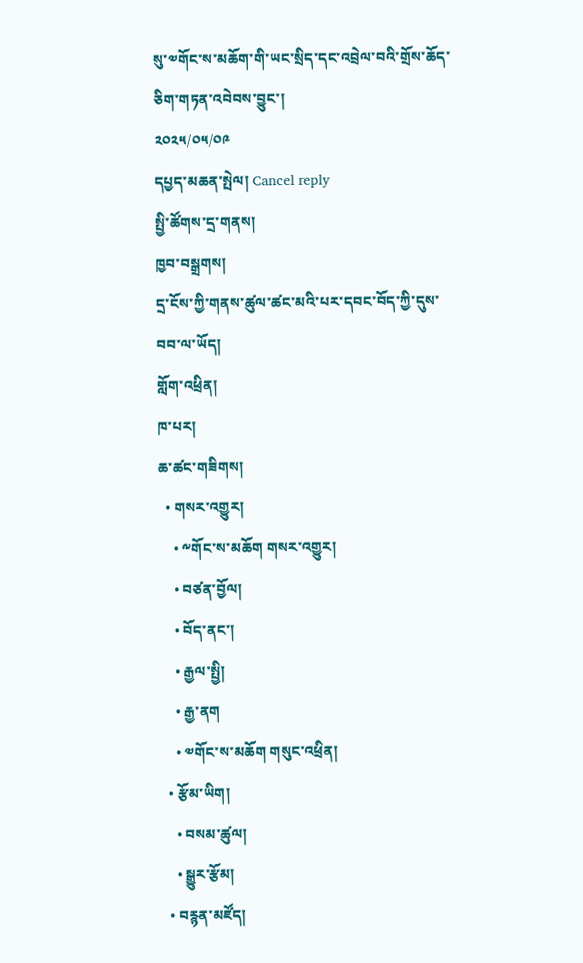སུ་༧གོང་ས་མཆོག་གི་ཡང་སྲིད་དང་འབྲེལ་བའི་གྲོས་ཆོད་ཅིག་གཏན་འབེབས་བྱུང་།
༢༠༢༥/༠༥/༠༩
དཔྱད་མཆན་སྤེལ། Cancel reply
སྤྱི་ཚོགས་དྲ་གནས།
ཁྱབ་བསྒྲགས།
དྲ་ངོས་ཀྱི་གནས་ཚུལ་ཚང་མའི་པར་དབང་བོད་ཀྱི་དུས་བབ་ལ་ཡོད།
གློག་འཕྲིན།
ཁ་པར།
ཆ་ཚང་གཟིགས།
  • གསར་འགྱུར།
    • ༸གོང་ས་མཆོག གསར་འགྱུར།
    • བཙན་བྱོལ།
    • བོད་ནང་།
    • རྒྱལ་སྤྱི།
    • རྒྱ་ནག
    • ༧གོང་ས་མཆོག གསུང་འཕྲིན།
  • རྩོམ་ཡིག།
    • བསམ་ཚུལ།
    • སྒྱུར་རྩོམ།
  • བརྙན་མཛོད།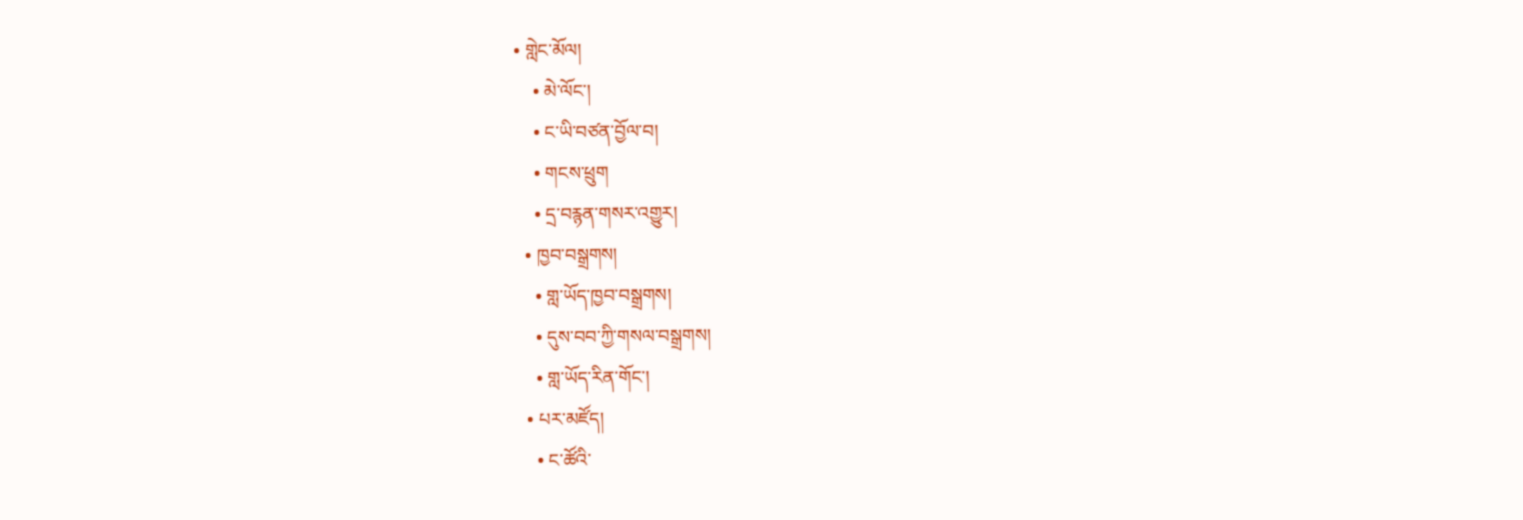• གླེང་མོལ།
    • མེ་ལོང་།
    • ང་ཡི་བཙན་བྱོལ་བ།
    • གངས་ཕྲུག
    • དྲ་བརྙན་གསར་འགྱུར།
  • ཁྱབ་བསྒྲགས།
    • གླ་ཡོད་ཁྱབ་བསྒྲགས།
    • དུས་བབ་ཀྱི་གསལ་བསྒྲགས།
    • གླ་ཡོད་རིན་གོང་།
  • པར་མཛོད།
    • ང་ཚོའི་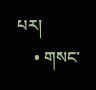པར།
    • གསང་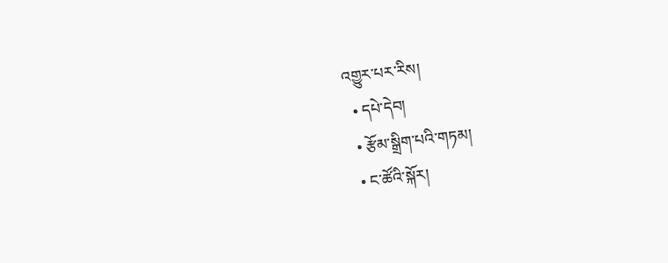འགྱུར་པར་རིས།
  • དཔེ་དེབ།
  • རྩོམ་སྒྲིག་པའི་གཏམ།
  • ང་ཚོའི་སྐོར།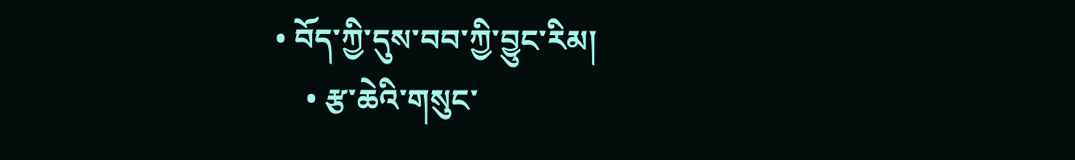• བོད་ཀྱི་དུས་བབ་ཀྱི་བྱུང་རིམ།
    • རྩ་ཆེའི་གསུང་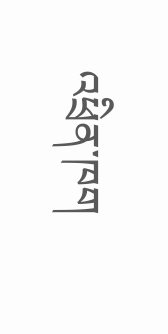འཕྲིན་ཁག